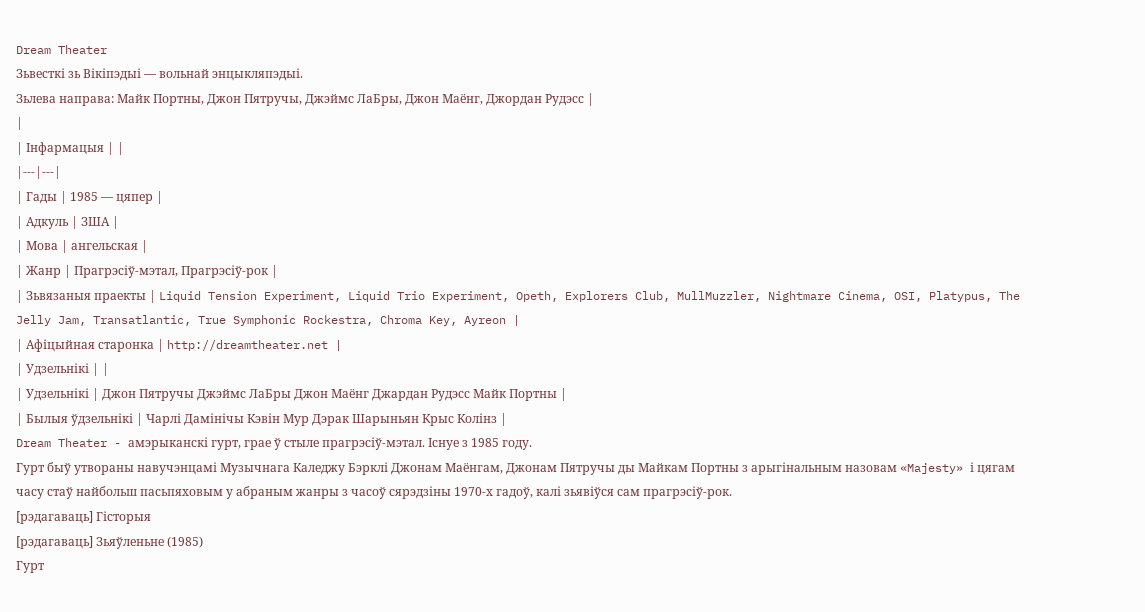Dream Theater
Зьвесткі зь Вікіпэдыі — вольнай энцыкляпэдыі.
Зьлева направа: Майк Портны, Джон Пятручы, Джэймс ЛаБры, Джон Маёнг, Джордан Рудэсс |
|
| Інфармацыя | |
|---|---|
| Гады | 1985 — цяпер |
| Адкуль | ЗША |
| Мова | ангельская |
| Жанр | Прагрэсіў-мэтал, Прагрэсіў-рок |
| Зьвязаныя праекты | Liquid Tension Experiment, Liquid Trio Experiment, Opeth, Explorers Club, MullMuzzler, Nightmare Cinema, OSI, Platypus, The Jelly Jam, Transatlantic, True Symphonic Rockestra, Chroma Key, Ayreon |
| Афіцыйная старонка | http://dreamtheater.net |
| Удзельнікі | |
| Удзельнікі | Джон Пятручы Джэймс ЛаБры Джон Маёнг Джардан Рудэсс Майк Портны |
| Былыя ўдзельнікі | Чарлі Дамінічы Кэвін Мур Дэрак Шарыньян Крыс Колінз |
Dream Theater - амэрыканскі гурт, грае ў стыле прагрэсіў-мэтал. Існуе з 1985 году.
Гурт быў утвораны навучэнцамі Музычнага Каледжу Бэрклі Джонам Маёнгам, Джонам Пятручы ды Майкам Портны з арыгінальным назовам «Majesty» і цягам часу стаў найбольш пасьпяховым у абраным жанры з часоў сярэдзіны 1970-х гадоў, калі зьявіўся сам прагрэсіў-рок.
[рэдагаваць] Гісторыя
[рэдагаваць] Зьяўленьне (1985)
Гурт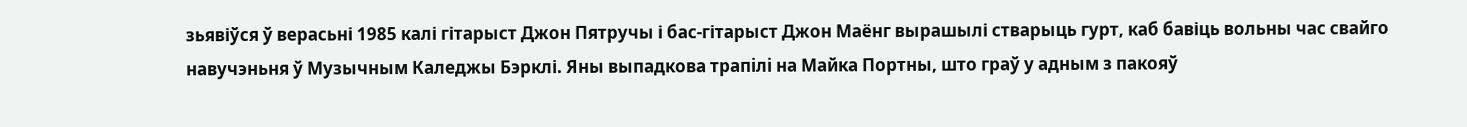зьявіўся ў верасьні 1985 калі гітарыст Джон Пятручы і бас-гітарыст Джон Маёнг вырашылі стварыць гурт, каб бавіць вольны час свайго навучэньня ў Музычным Каледжы Бэрклі. Яны выпадкова трапiлi на Майка Портны, што граў у адным з пакояў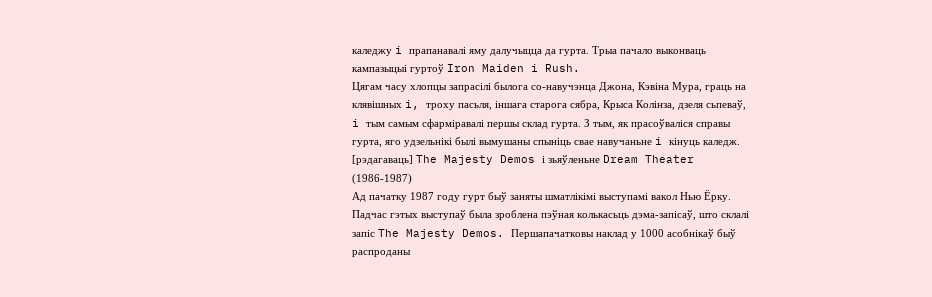каледжу i прапанавалi яму далучыцца да гурта. Трыа пачало выконваць кампазыцыi гуртоў Iron Maiden i Rush.
Цягам часу хлопцы запрасiлi былога со-навучэнца Джона, Кэвiна Мура, граць на клявiшных i, троху пасьля, iншага старога сябра, Крыса Колiнза, дзеля сьпеваў, i тым самым сфармiравалi першы склад гурта. З тым, як прасоўвалiся справы гурта, яго удзельнiкi былi вымушаны спынiць свае навучаньне i кiнуць каледж.
[рэдагаваць] The Majesty Demos і зьяўленьне Dream Theater (1986-1987)
Ад пачатку 1987 году гурт быў заняты шматлiкiмi выступамi вакол Нью Ёрку. Падчас гэтых выступаў была зроблена пэўная колькасьць дэма-запiсаў, што склалi запiс The Majesty Demos. Першапачатковы наклад у 1000 асобнiкаў быў распроданы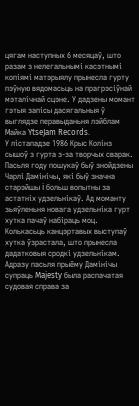цягам наступных 6 месяцаў, што разам з нелегальнымi касэтнымi копiямi матэрыялу прынесла гурту пэўную вядомасьць на прагрэсiўнай мэталiчнай сцэне. У дадзены момант гэтыя запiсы дасягальныя ў выглядзе перавыданьня лэйблам Майка YtseJam Records.
У лiстападзе 1986 Крыс Колiнз сышоў з гурта з-за творчых сварак. Пасьля году пошукаў быў знойдзены Чарлi Дамiнiчы, якi быў значна старэйшы i больш вопытны за астатнiх удзельнiкаў. Ад моманту зьяўленьня новага удзельнiка гурт хутка пачаў набiраць моц. Колькасьць канцэртавых выступаў хутка ўзрастала, што прынесла дадатковыя сродкi удзельнiкам. Адразу пасьля прыёму Дамiнiчы супраць Majesty была распачатая судовая справа за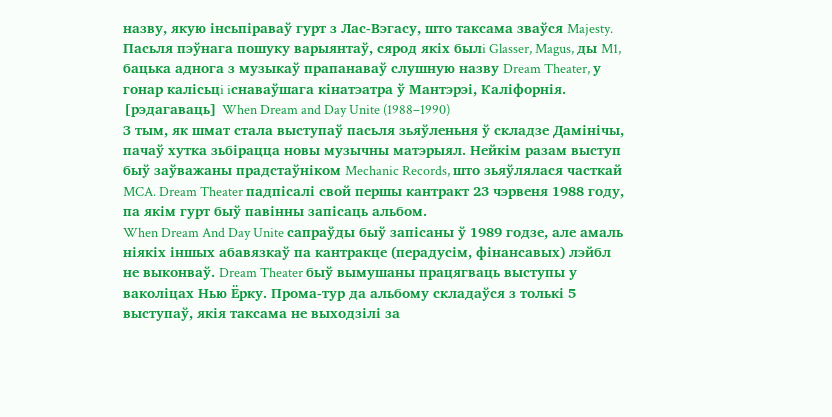назву, якую iнсьпiраваў гурт з Лас-Вэгасу, што таксама зваўся Majesty. Пасьля пэўнага пошуку варыянтаў, сярод якiх былi Glasser, Magus, ды M1, бацька аднога з музыкаў прапанаваў слушную назву Dream Theater, у гонар калiсьцi iснаваўшага кiнатэатра ў Мантэрэi, Калiфорнiя.
[рэдагаваць] When Dream and Day Unite (1988–1990)
З тым, як шмат стала выступаў пасьля зьяўленьня ў складзе Дамінічы, пачаў хутка зьбірацца новы музычны матэрыял. Нейкім разам выступ быў заўважаны прадстаўніком Mechanic Records, што зьяўлялася часткай MCA. Dream Theater падпісалі свой першы кантракт 23 чэрвеня 1988 году, па якім гурт быў павінны запісаць альбом.
When Dream And Day Unite сапраўды быў запісаны ў 1989 годзе, але амаль ніякіх іншых абавязкаў па кантракце (перадусім, фінансавых) лэйбл не выконваў. Dream Theater быў вымушаны працягваць выступы у ваколіцах Нью Ёрку. Прома-тур да альбому складаўся з толькi 5 выступаў, якiя таксама не выходзiлi за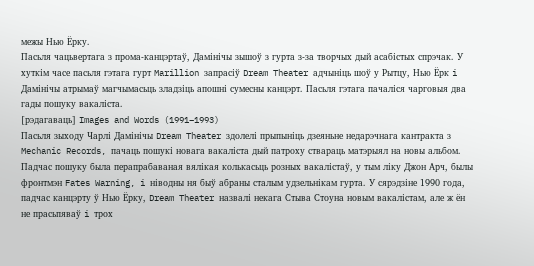межы Нью Ёрку.
Пасьля чацьвертага з прома-канцэртаў, Дамiнiчы зышоў з гурта з-за творчых дый асабiстых спрэчак. У хуткiм часе пасьля гэтага гурт Marillion запрасiў Dream Theater адчынiць шоў у Рытцу, Нью Ёрк i Дамiнiчы атрымаў магчымасьць зладзiць апошнi сумесны канцэрт. Пасьля гэтага пачалiся чарговыя два гады пошуку вакалiста.
[рэдагаваць] Images and Words (1991–1993)
Пасьля зыходу Чарлi Дамiнiчы Dream Theater здолелі прыпыніць дзеяньне недарэчнага кантракта з Mechanic Records, пачаць пошукi новага вакаліста дый патроху ствараць матэрыял на новы альбом. Падчас пошуку была перапрабаваная вялікая колькасьць розных вакалістаў, у тым лiку Джон Арч, былы фронтмэн Fates Warning, i нiводны ня быў абраны сталым удзельнікам гурта. У сярэдзіне 1990 года, падчас канцэрту ў Нью Ёрку, Dream Theater назвалі некага Стыва Стоуна новым вакалістам, але ж ён не прасьпяваў i трох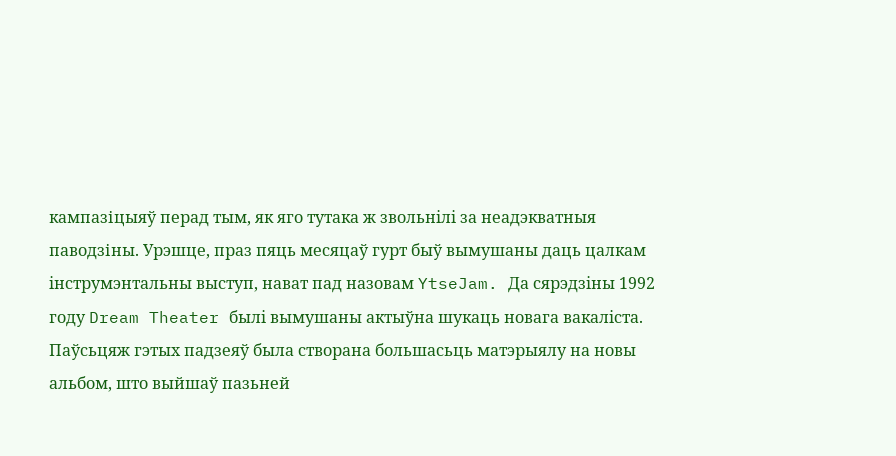кампазіцыяў перад тым, як яго тутака ж звольнiлi за неадэкватныя паводзіны. Урэшце, праз пяць месяцаў гурт быў вымушаны даць цалкам iнструмэнтальны выступ, нават пад назовам YtseJam. Да сярэдзiны 1992 году Dream Theater былi вымушаны актыўна шукаць новага вакалiста. Паўсьцяж гэтых падзеяў была створана большасьць матэрыялу на новы альбом, што выйшаў пазьней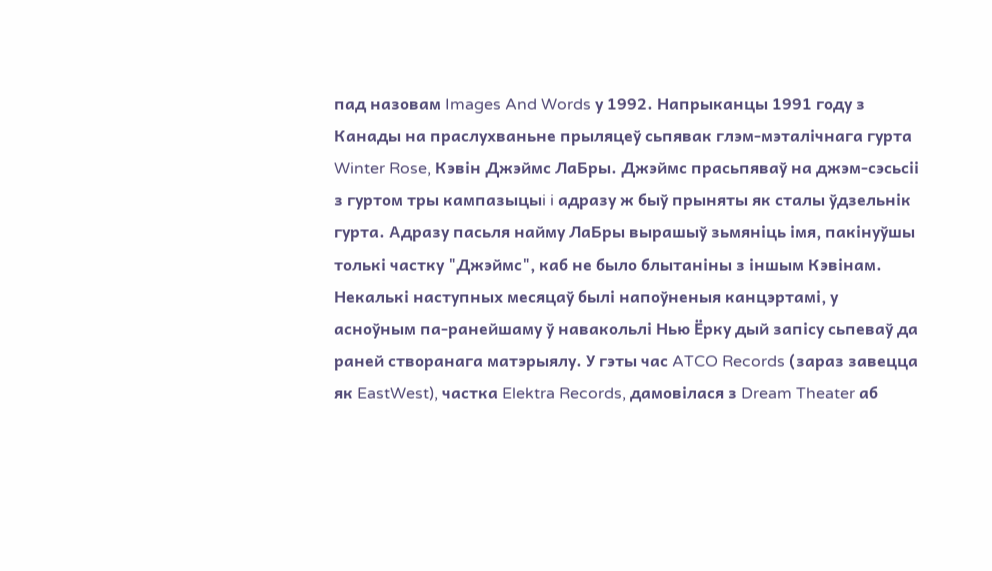пад назовам Images And Words у 1992. Напрыканцы 1991 году з Канады на праслухваньне прыляцеў сьпявак глэм-мэталiчнага гурта Winter Rose, Кэвiн Джэймс ЛаБры. Джэймс прасьпяваў на джэм-сэсьсii з гуртом тры кампазыцыi i адразу ж быў прыняты як сталы ўдзельнiк гурта. Адразу пасьля найму ЛаБры вырашыў зьмянiць iмя, пакiнуўшы толькi частку "Джэймс", каб не было блытанiны з iншым Кэвiнам. Некалькi наступных месяцаў былi напоўненыя канцэртамi, у асноўным па-ранейшаму ў навакольлi Нью Ёрку дый запiсу сьпеваў да раней створанага матэрыялу. У гэты час ATCO Records (зараз завецца як EastWest), частка Elektra Records, дамовiлася з Dream Theater аб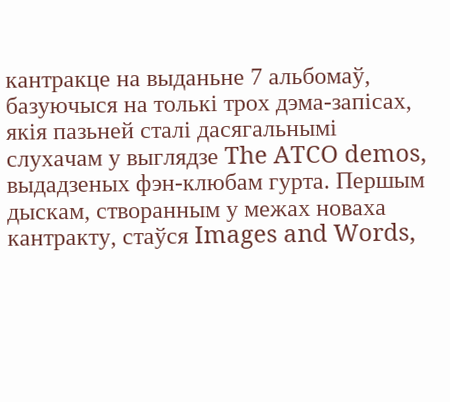кантракце на выданьне 7 альбомаў, базуючыся на толькi трох дэма-запiсах, якiя пазьней сталi дасягальнымi слухачам у выглядзе The ATCO demos, выдадзеных фэн-клюбам гурта. Першым дыскам, створанным у межах новаха кантракту, стаўся Images and Words,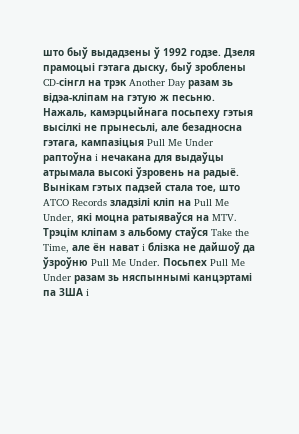што быў выдадзены ў 1992 годзе. Дзеля прамоцыi гэтага дыску, быў зроблены CD-сінгл на трэк Another Day разам зь вiдэа-клiпам на гэтую ж песьню. Нажаль, камэрцыйнага посьпеху гэтыя высiлкi не прынесьлi, але безадносна гэтага, кампазiцыя Pull Me Under раптоўна i нечакана для выдаўцы атрымала высокi ўзровень на радыё. Вынiкам гэтых падзей стала тое, што ATCO Records зладзiлi клiп на Pull Me Under, якi моцна ратыяваўся на MTV. Трэцiм клiпам з альбому стаўся Take the Time, але ён нават i блiзка не дайшоў да ўзроўню Pull Me Under. Посьпех Pull Me Under разам зь няспыннымi канцэртамi па ЗША i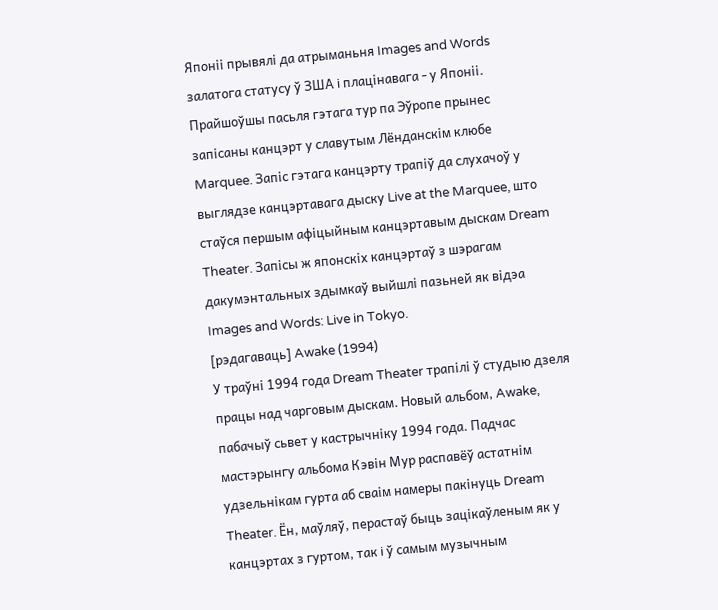Японіі прывялi да атрыманьня Images and Words залатога статусу ў ЗША i плацiнавага - у Японіі. Прайшоўшы пасьля гэтага тур па Эўропе прынес запiсаны канцэрт у славутым Лёнданскім клюбе Marquee. Запiс гэтага канцэрту трапiў да слухачоў у выглядзе канцэртавага дыску Live at the Marquee, што стаўся першым афiцыйным канцэртавым дыскам Dream Theater. Запiсы ж японскiх канцэртаў з шэрагам дакумэнтальных здымкаў выйшлi пазьней як вiдэа Images and Words: Live in Tokyo.
[рэдагаваць] Awake (1994)
У траўнi 1994 года Dream Theater трапiлi ў студыю дзеля працы над чарговым дыскам. Новый альбом, Awake, пабачыў сьвет у кастрычнiку 1994 года. Падчас мастэрынгу альбома Кэвiн Мур распавёў астатнiм удзельнiкам гурта аб сваiм намеры пакiнуць Dream Theater. Ён, маўляў, перастаў быць зацiкаўленым як у канцэртах з гуртом, так i ў самым музычным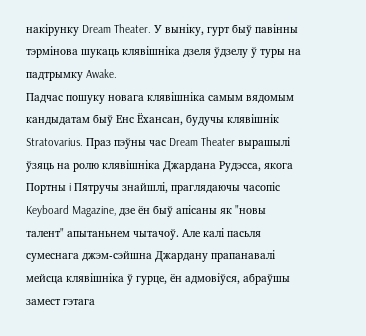накiрунку Dream Theater. У вынiку, гурт быў павiнны тэрмiнова шукаць клявiшнiка дзеля ўдзелу ў туры на падтрымку Awake.
Падчас пошуку новага клявiшнiка самым вядомым кандыдатам быў Енс Ёхансан, будучы клявiшнiк Stratovarius. Праз пэўны час Dream Theater вырашылi ўзяць на ролю клявiшнiка Джардана Рудэсса, якога Портны i Пятручы знайшлi, праглядаючы часопiс Keyboard Magazine, дзе ён быў апiсаны як "новы талент" апытаньнем чытачоў. Але калi пасьля сумеснага джэм-сэйшна Джардану прапанавалi мейсца клявiшнiка ў гурце, ён адмовiўся, абраўшы замест гэтага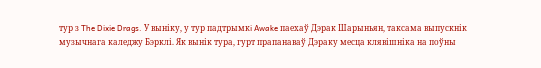тур з The Dixie Drags. У вынiку, у тур падтрымкi Awake паехаў Дэрак Шарыньян, таксама выпускнiк музычнага каледжу Бэрклi. Як вынiк тура, гурт прапанаваў Дэраку месца клявiшнiка на поўны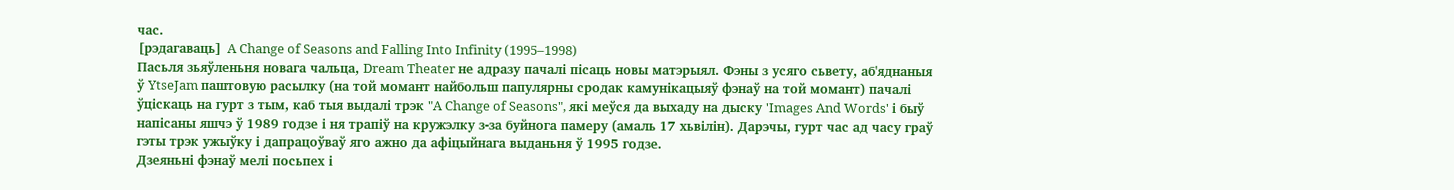час.
[рэдагаваць] A Change of Seasons and Falling Into Infinity (1995–1998)
Пасьля зьяўленьня новага чальца, Dream Theater не адразу пачалі пісаць новы матэрыял. Фэны з усяго сьвету, аб'яднаныя ў YtseJam паштовую расылку (на той момант найбольш папулярны сродак камунікацыяў фэнаў на той момант) пачалі ўціскаць на гурт з тым, каб тыя выдалі трэк "A Change of Seasons", які меўся да выхаду на дыску 'Images And Words' і быў напісаны яшчэ ў 1989 годзе і ня трапіў на кружэлку з-за буйнога памеру (амаль 17 хьвілін). Дарэчы, гурт час ад часу граў гэты трэк ужыўку і дапрацоўваў яго ажно да афіцыйнага выданьня ў 1995 годзе.
Дзеяньні фэнаў мелі посьпех і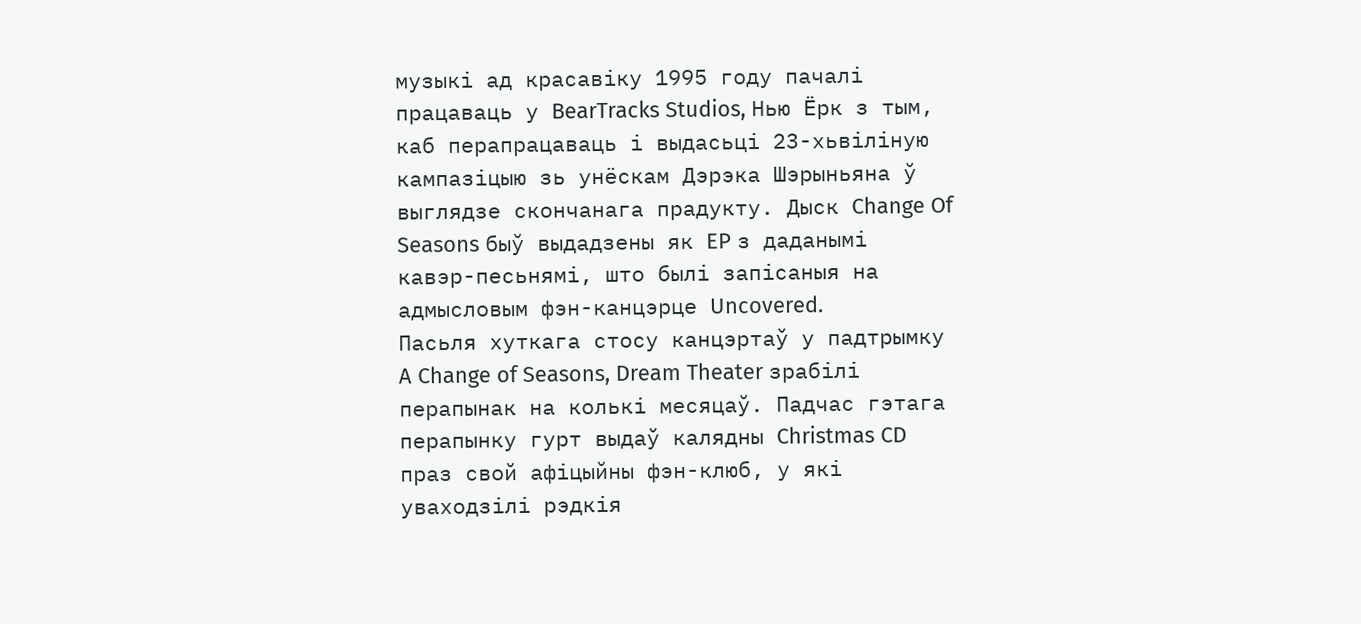музыкі ад красавіку 1995 году пачалі працаваць у BearTracks Studios, Нью Ёрк з тым, каб перапрацаваць і выдасьці 23-хьвіліную кампазіцыю зь унёскам Дэрэка Шэрыньяна ў выглядзе скончанага прадукту. Дыск Change Of Seasons быў выдадзены як EP з даданымі кавэр-песьнямі, што былі запісаныя на адмысловым фэн-канцэрце Uncovered.
Пасьля хуткага стосу канцэртаў у падтрымку A Change of Seasons, Dream Theater зрабілі перапынак на колькі месяцаў. Падчас гэтага перапынку гурт выдаў калядны Christmas CD праз свой афіцыйны фэн-клюб, у які уваходзілі рэдкія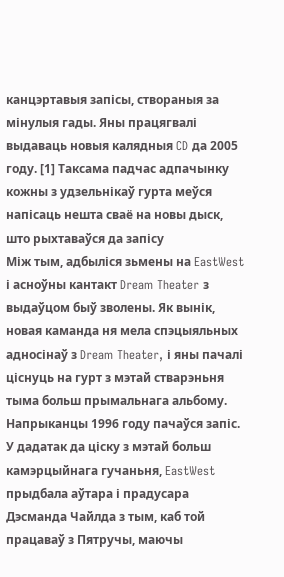канцэртавыя запісы, створаныя за мінулыя гады. Яны працягвалі выдаваць новыя калядныя CD да 2005 году. [1] Таксама падчас адпачынку кожны з удзельнікаў гурта меўся напісаць нешта сваё на новы дыск, што рыхтаваўся да запісу
Між тым, адбыліся зьмены на EastWest і асноўны кантакт Dream Theater з выдаўцом быў зволены. Як вынік, новая каманда ня мела спэцыяльных адносінаў з Dream Theater, і яны пачалі ціснуць на гурт з мэтай стварэньня тыма больш прымальнага альбому. Напрыканцы 1996 году пачаўся запіс. У дадатак да ціску з мэтай больш камэрцыйнага гучаньня, EastWest прыдбала аўтара і прадусара Дэсманда Чайлда з тым, каб той працаваў з Пятручы, маючы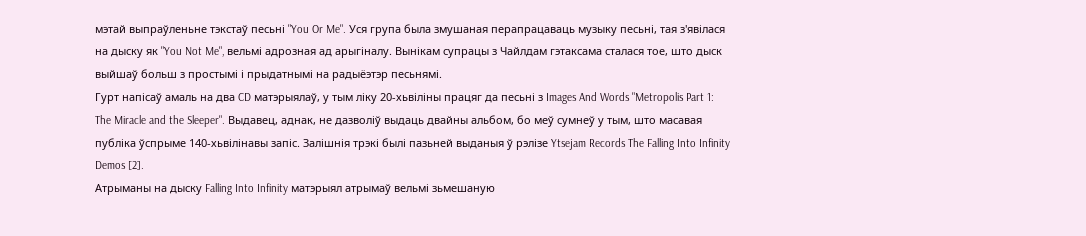мэтай выпраўленьне тэкстаў песьні "You Or Me". Уся група была змушаная перапрацаваць музыку песьні, тая з'явілася на дыску як "You Not Me", вельмі адрозная ад арыгіналу. Вынікам супрацы з Чайлдам гэтаксама сталася тое, што дыск выйшаў больш з простымі і прыдатнымі на радыёэтэр песьнямі.
Гурт напісаў амаль на два CD матэрыялаў, у тым ліку 20-хьвіліны працяг да песьні з Images And Words "Metropolis Part 1: The Miracle and the Sleeper". Выдавец, аднак, не дазволіў выдаць двайны альбом, бо меў сумнеў у тым, што масавая публіка ўспрыме 140-хьвілінавы запіс. Залішнія трэкі былі пазьней выданыя ў рэлізе Ytsejam Records The Falling Into Infinity Demos [2].
Атрыманы на дыску Falling Into Infinity матэрыял атрымаў вельмі зьмешаную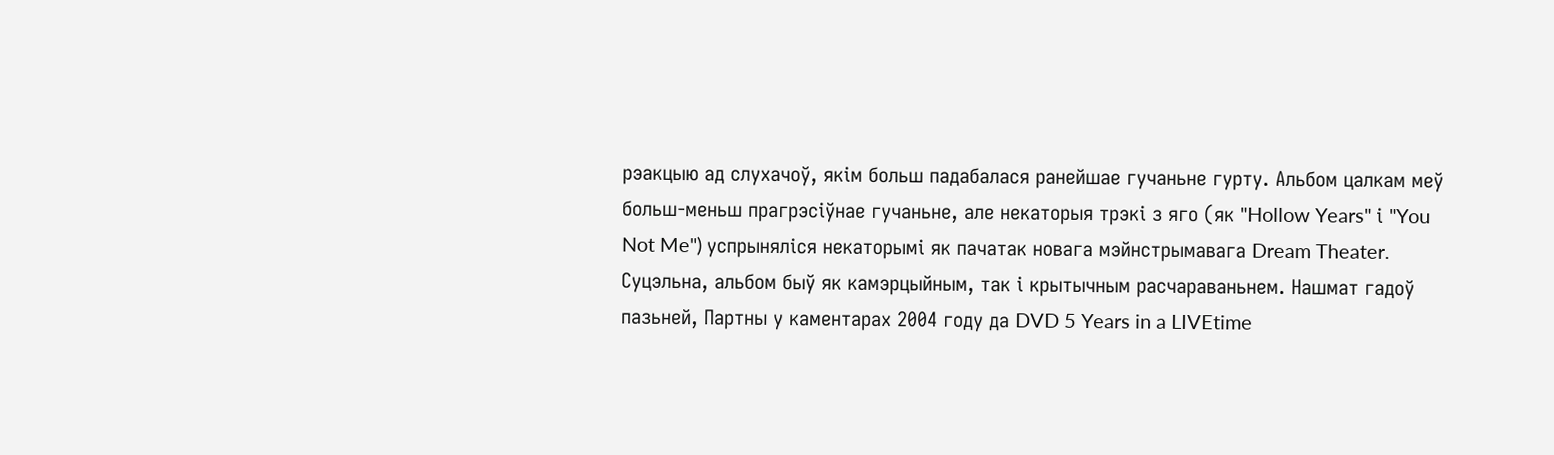рэакцыю ад слухачоў, якім больш падабалася ранейшае гучаньне гурту. Альбом цалкам меў больш-меньш прагрэсіўнае гучаньне, але некаторыя трэкі з яго (як "Hollow Years" і "You Not Me") успрыняліся некаторымі як пачатак новага мэйнстрымавага Dream Theater. Суцэльна, альбом быў як камэрцыйным, так і крытычным расчараваньнем. Нашмат гадоў пазьней, Партны у каментарах 2004 году да DVD 5 Years in a LIVEtime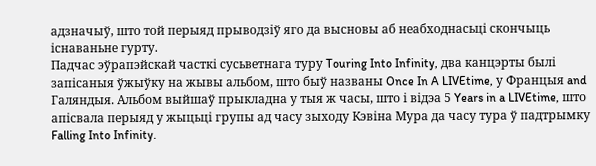адзначыў, што той перыяд прыводзіў яго да высновы аб неабходнасьці скончыць існаваньне гурту.
Падчас эўрапэйскай часткі сусьветнага туру Touring Into Infinity, два канцэрты былі запісаныя ўжыўку на жывы альбом, што быў названы Once In A LIVEtime, у Францыя and Галяндыя. Альбом выйшаў прыкладна у тыя ж часы, што і відэа 5 Years in a LIVEtime, што апісвала перыяд у жыцьці групы ад часу зыходу Кэвіна Мура да часу тура ў падтрымку Falling Into Infinity.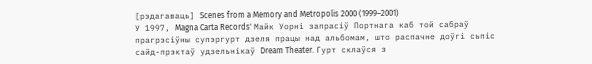[рэдагаваць] Scenes from a Memory and Metropolis 2000 (1999–2001)
У 1997, Magna Carta Records' Майк Уорні запрасіў Портнага каб той сабраў прагрэсіўны супэргурт дзеля працы над альбомам, што распачне доўгі сьпіс сайд-прэктаў удзельнікаў Dream Theater. Гурт склаўся з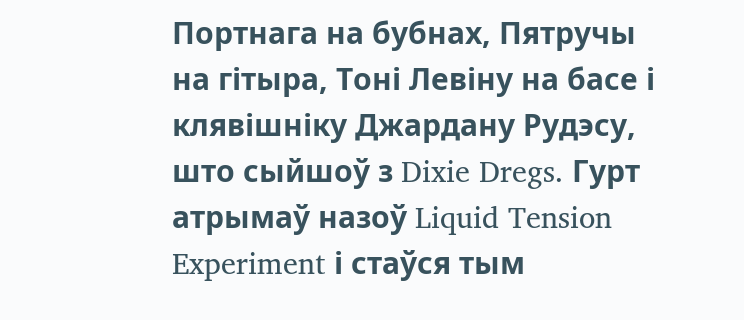Портнага на бубнах, Пятручы на гітыра, Тоні Левіну на басе і клявішніку Джардану Рудэсу, што сыйшоў з Dixie Dregs. Гурт атрымаў назоў Liquid Tension Experiment і стаўся тым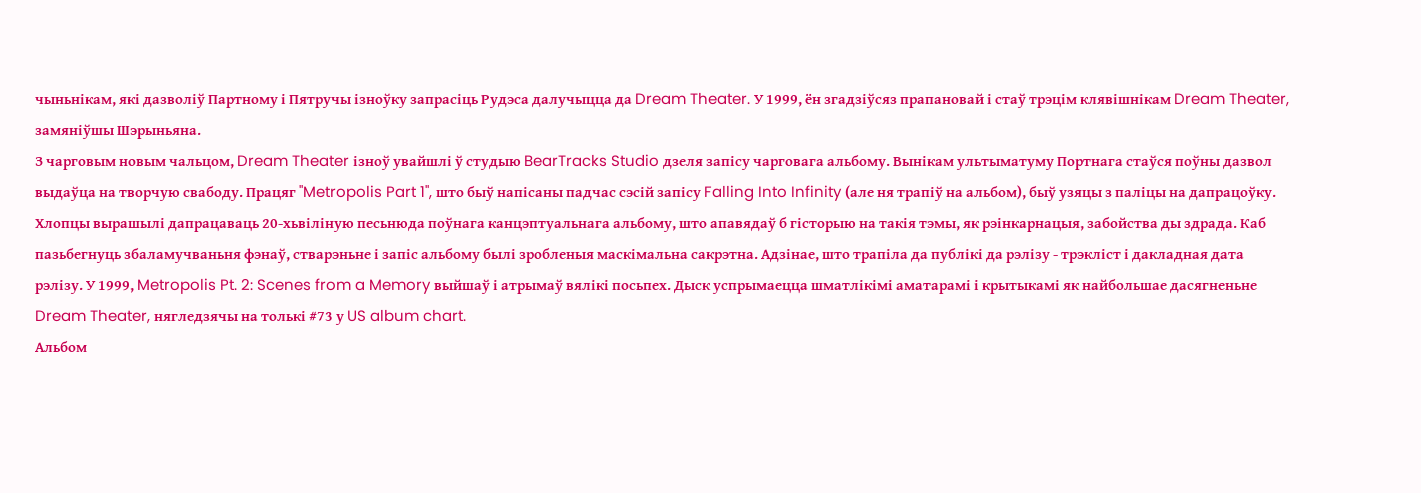чыньнікам, які дазволіў Партному і Пятручы ізноўку запрасіць Рудэса далучыцца да Dream Theater. У 1999, ён згадзіўсяз прапановай і стаў трэцім клявішнікам Dream Theater, замяніўшы Шэрыньяна.
З чарговым новым чальцом, Dream Theater ізноў увайшлі ў студыю BearTracks Studio дзеля запісу чарговага альбому. Вынікам ультыматуму Портнага стаўся поўны дазвол выдаўца на творчую свабоду. Працяг "Metropolis Part 1", што быў напісаны падчас сэсій запісу Falling Into Infinity (але ня трапіў на альбом), быў узяцы з паліцы на дапрацоўку. Хлопцы вырашылі дапрацаваць 20-хьвіліную песьнюда поўнага канцэптуальнага альбому, што апавядаў б гісторыю на такія тэмы, як рэінкарнацыя, забойства ды здрада. Каб пазьбегнуць збаламучваньня фэнаў, стварэньне і запіс альбому былі зробленыя маскімальна сакрэтна. Адзінае, што трапіла да публікі да рэлізу - трэкліст і дакладная дата рэлізу. У 1999, Metropolis Pt. 2: Scenes from a Memory выйшаў і атрымаў вялікі посьпех. Дыск успрымаецца шматлікімі аматарамі і крытыкамі як найбольшае дасягненьне Dream Theater, нягледзячы на толькі #73 у US album chart.
Альбом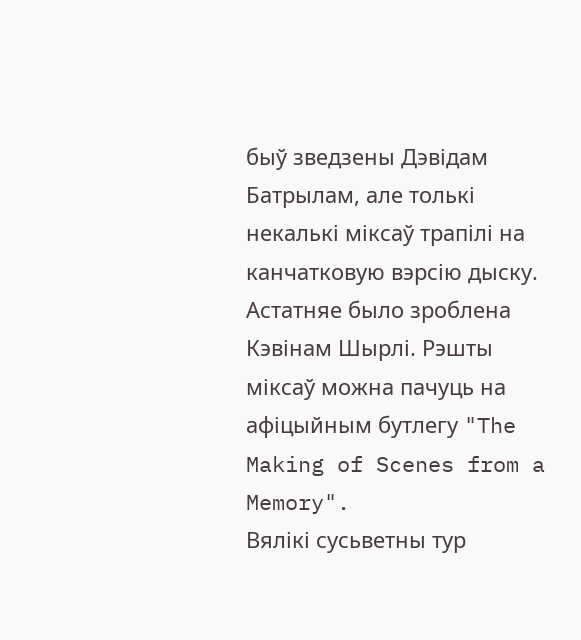быў зведзены Дэвідам Батрылам, але толькі некалькі міксаў трапілі на канчатковую вэрсію дыску. Астатняе было зроблена Кэвінам Шырлі. Рэшты міксаў можна пачуць на афіцыйным бутлегу "The Making of Scenes from a Memory".
Вялікі сусьветны тур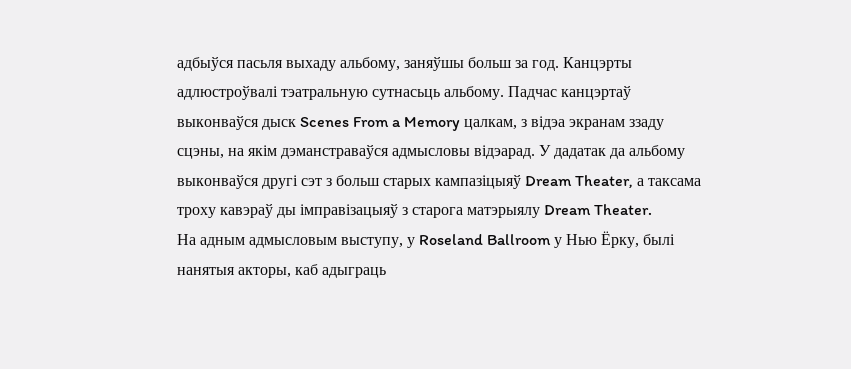адбыўся пасьля выхаду альбому, заняўшы больш за год. Канцэрты адлюстроўвалі тэатральную сутнасьць альбому. Падчас канцэртаў выконваўся дыск Scenes From a Memory цалкам, з відэа экранам ззаду сцэны, на якім дэманстраваўся адмысловы відэарад. У дадатак да альбому выконваўся другі сэт з больш старых кампазіцыяў Dream Theater, а таксама троху кавэраў ды імправізацыяў з старога матэрыялу Dream Theater.
На адным адмысловым выступу, у Roseland Ballroom у Нью Ёрку, былі нанятыя акторы, каб адыграць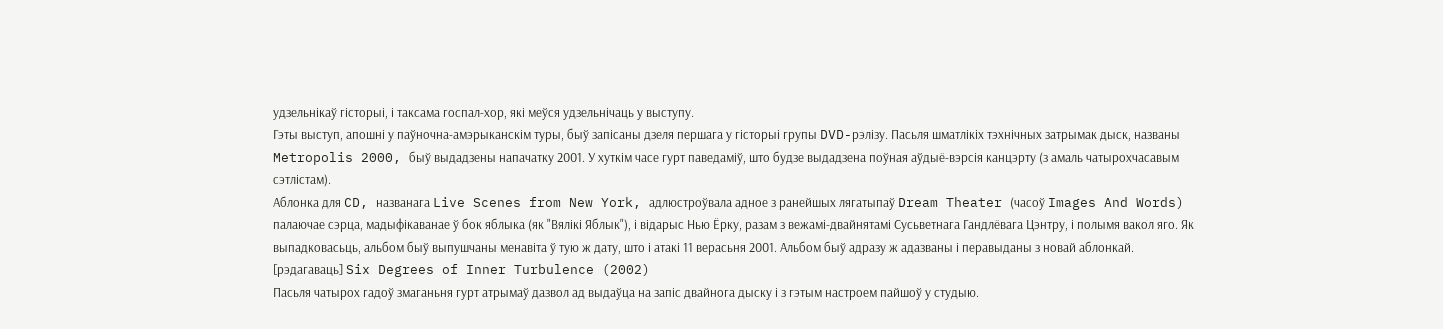удзельнікаў гісторыі, і таксама госпал-хор, які меўся удзельнічаць у выступу.
Гэты выступ, апошні у паўночна-амэрыканскім туры, быў запісаны дзеля першага у гісторыі групы DVD-рэлізу. Пасьля шматлікіх тэхнічных затрымак дыск, названы Metropolis 2000, быў выдадзены напачатку 2001. У хуткім часе гурт паведаміў, што будзе выдадзена поўная аўдыё-вэрсія канцэрту (з амаль чатырохчасавым сэтлістам).
Аблонка для CD, названага Live Scenes from New York, адлюстроўвала адное з ранейшых лягатыпаў Dream Theater (часоў Images And Words) палаючае сэрца, мадыфікаванае ў бок яблыка (як "Вялікі Яблык"), і відарыс Нью Ёрку, разам з вежамі-двайнятамі Сусьветнага Гандлёвага Цэнтру, і полымя вакол яго. Як выпадковасьць, альбом быў выпушчаны менавіта ў тую ж дату, што і атакі 11 верасьня 2001. Альбом быў адразу ж адазваны і перавыданы з новай аблонкай.
[рэдагаваць] Six Degrees of Inner Turbulence (2002)
Пасьля чатырох гадоў змаганьня гурт атрымаў дазвол ад выдаўца на запіс двайнога дыску і з гэтым настроем пайшоў у студыю.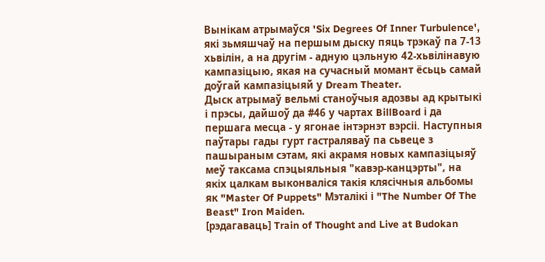Вынікам атрымаўся 'Six Degrees Of Inner Turbulence', які зьмяшчаў на першым дыску пяць трэкаў па 7-13 хьвілін, а на другім - адную цэльную 42-хьвілінавую кампазіцыю, якая на сучасный момант ёсьць самай доўгай кампазіцыяй у Dream Theater.
Дыск атрымаў вельмі станоўчыя адозвы ад крытыкі і прэсы, дайшоў да #46 у чартах BillBoard і да першага месца - у ягонае інтэрнэт вэрсіі. Наступныя паўтары гады гурт гастраляваў па сьвеце з пашыраным сэтам, які акрамя новых кампазіцыяў меў таксама спэцыяльныя "кавэр-канцэрты", на якіх цалкам выконваліся такія клясічныя альбомы як "Master Of Puppets" Мэталікі і "The Number Of The Beast" Iron Maiden.
[рэдагаваць] Train of Thought and Live at Budokan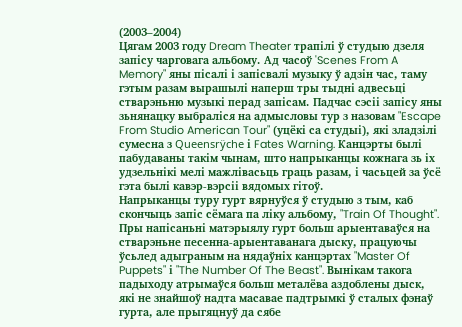(2003–2004)
Цягам 2003 году Dream Theater трапілі ў студыю дзеля запісу чарговага альбому. Ад часоў 'Scenes From A Memory" яны пісалі і запісвалі музыку ў адзін час, таму гэтым разам вырашылі наперш тры тыдні адвесьці стварэньню музыкі перад запісам. Падчас сэсіі запісу яны зьнянацку выбраліся на адмысловы тур з назовам "Escape From Studio American Tour" (уцёкі са студыі), які зладзілі сумесна з Queensrÿche і Fates Warning. Канцэрты былі пабудаваны такім чынам, што напрыканцы кожнага зь іх удзельнікі мелі мажлівасьць граць разам, і часьцей за ўсё гэта былі кавэр-вэрсіі вядомых гітоў.
Напрыканцы туру гурт вярнуўся ў студыю з тым, каб скончыць запіс сёмага па ліку альбому, "Train Of Thought". Пры напісаньні матэрыялу гурт больш арыентаваўся на стварэньне песенна-арыентаванага дыску, працуючы ўсьлед адыграным на нядаўніх канцэртах "Master Of Puppets" і "The Number Of The Beast". Вынікам такога падыходу атрымаўся больш металёва аздоблены дыск, які не знайшоў надта масавае падтрымкі ў сталых фэнаў гурта, але прыгяцнуў да сябе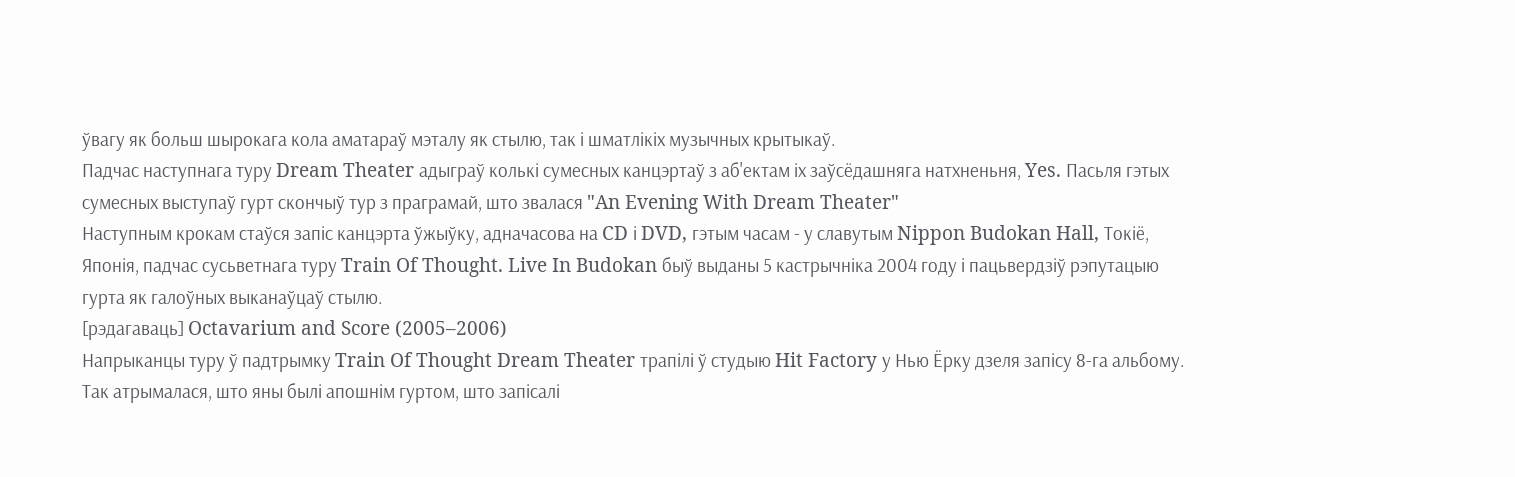ўвагу як больш шырокага кола аматараў мэталу як стылю, так і шматлікіх музычных крытыкаў.
Падчас наступнага туру Dream Theater адыграў колькі сумесных канцэртаў з аб'ектам іх заўсёдашняга натхненьня, Yes. Пасьля гэтых сумесных выступаў гурт скончыў тур з праграмай, што звалася "An Evening With Dream Theater"
Наступным крокам стаўся запіс канцэрта ўжыўку, адначасова на CD і DVD, гэтым часам - у славутым Nippon Budokan Hall, Токіё, Японія, падчас сусьветнага туру Train Of Thought. Live In Budokan быў выданы 5 кастрычніка 2004 году і пацьвердзіў рэпутацыю гурта як галоўных выканаўцаў стылю.
[рэдагаваць] Octavarium and Score (2005–2006)
Напрыканцы туру ў падтрымку Train Of Thought Dream Theater трапілі ў студыю Hit Factory у Нью Ёрку дзеля запісу 8-га альбому. Так атрымалася, што яны былі апошнім гуртом, што запісалі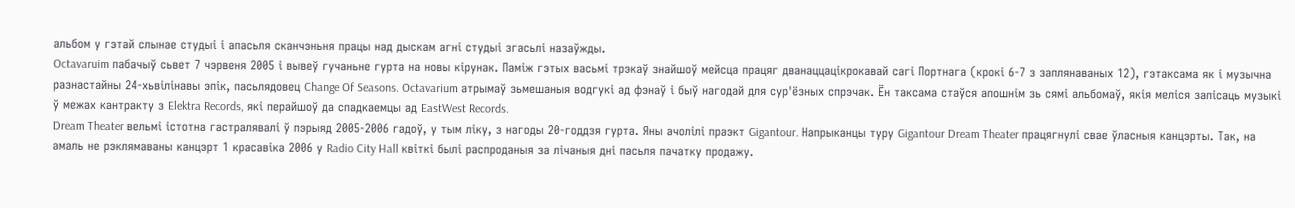альбом у гэтай слынае студыі і апасьля сканчэньня працы над дыскам агні студыі згасьлі назаўжды.
Octavaruim пабачыў сьвет 7 чэрвеня 2005 і вывеў гучаньне гурта на новы кірунак. Паміж гэтых васьмі трэкаў знайшоў мейсца працяг дванаццацікрокавай сагі Портнага (крокі 6-7 з заплянаваных 12), гэтаксама як і музычна разнастайны 24-хьвілінавы эпік, пасьлядовец Change Of Seasons. Octavarium атрымаў зьмешаныя водгукі ад фэнаў і быў нагодай для сур'ёзных спрэчак. Ён таксама стаўся апошнім зь сямі альбомаў, якія меліся запісаць музыкі ў межах кантракту з Elektra Records, які перайшоў да спадкаемцы ад EastWest Records.
Dream Theater вельмі істотна гастралявалі ў пэрыяд 2005-2006 гадоў, у тым ліку, з нагоды 20-годдзя гурта. Яны ачолілі праэкт Gigantour. Напрыканцы туру Gigantour Dream Theater працягнулі свае ўласныя канцэрты. Так, на амаль не рэклямаваны канцэрт 1 красавіка 2006 у Radio City Hall квіткі былі распроданыя за лічаныя дні пасьля пачатку продажу.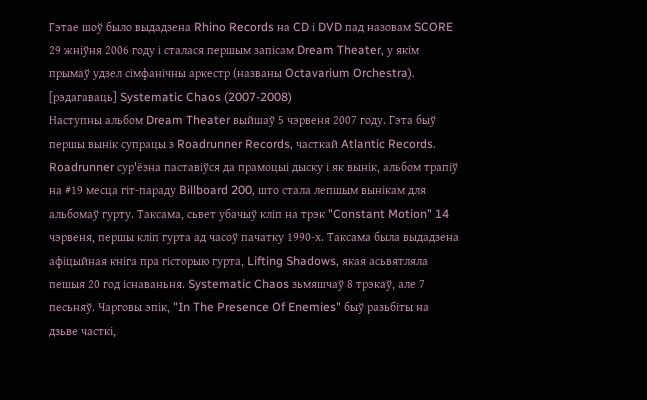Гэтае шоў было выдадзена Rhino Records на CD і DVD пад назовам SCORE 29 жніўня 2006 году і сталася першым запісам Dream Theater, у якім прымаў удзел сімфанічны аркестр (названы Octavarium Orchestra).
[рэдагаваць] Systematic Chaos (2007-2008)
Наступны альбом Dream Theater выйшаў 5 чэрвеня 2007 году. Гэта быў першы вынік супрацы з Roadrunner Records, часткай Atlantic Records. Roadrunner сур'ёзна паставіўся да прамоцыі дыску і як вынік, альбом трапіў на #19 месца гіт-параду Billboard 200, што стала лепшым вынікам для альбомаў гурту. Таксама, сьвет убачыў кліп на трэк "Constant Motion" 14 чэрвеня, першы кліп гурта ад часоў пачатку 1990-х. Таксама была выдадзена афіцыйная кніга пра гісторыю гурта, Lifting Shadows, якая асьвятляла пешыя 20 год існаваньня. Systematic Chaos зьмяшчаў 8 трэкаў, але 7 песьняў. Чарговы эпік, "In The Presence Of Enemies" быў разьбіты на дзьве часткі,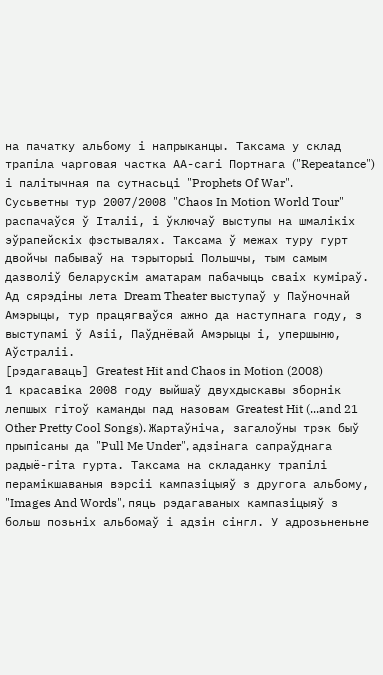на пачатку альбому і напрыканцы. Таксама у склад трапіла чарговая частка АА-сагі Портнага ("Repeatance") і палітычная па сутнасьці "Prophets Of War".
Сусьветны тур 2007/2008 "Chaos In Motion World Tour" распачаўся ў Італіі, і ўключаў выступы на шмалікіх эўрапейскіх фэстывалях. Таксама ў межах туру гурт двойчы пабываў на тэрыторыі Польшчы, тым самым дазволіў беларускім аматарам пабачыць сваіх куміраў.
Ад сярэдіны лета Dream Theater выступаў у Паўночнай Амэрыцы, тур працягваўся ажно да наступнага году, з выступамі ў Азіі, Паўднёвай Амэрыцы і, упершыню, Аўстраліі.
[рэдагаваць] Greatest Hit and Chaos in Motion (2008)
1 красавіка 2008 году выйшаў двухдыскавы зборнік лепшых гітоў каманды пад назовам Greatest Hit (...and 21 Other Pretty Cool Songs). Жартаўніча, загалоўны трэк быў прыпісаны да "Pull Me Under", адзінага сапраўднага радыё-гіта гурта. Таксама на складанку трапілі перамікшаваныя вэрсіі кампазіцыяў з другога альбому, "Images And Words", пяць рэдагаваных кампазіцыяў з больш позьніх альбомаў і адзін сінгл. У адрозьненьне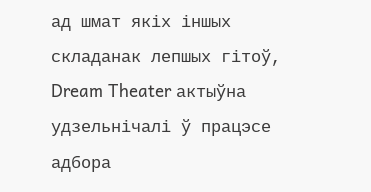ад шмат якіх іншых складанак лепшых гітоў, Dream Theater актыўна удзельнічалі ў працэсе адбора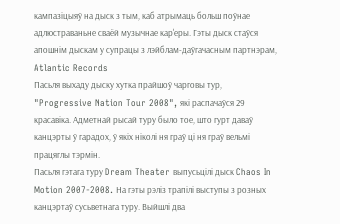кампазіцыяў на дыск з тым, каб атрымаць больш поўнае адлюстраваньне сваёй музычнае кар'еры. Гэты дыск стаўся апошнім дыскам у супрацы з лэйблам-даўгачасным партнэрам, Atlantic Records
Пасьля выхаду дыску хутка прайшоў чарговы тур, "Progressive Nation Tour 2008", які распачаўся 29 красавіка. Адметнай рысай туру было тое, што гурт даваў канцэрты ў гарадох, ў якіх ніколі ня граў ці ня граў вельмі працяглы тэрмін.
Пасьля гэтага туру Dream Theater выпусьцілі дыск Chaos In Motion 2007-2008. На гэты рэліз трапілі выступы з розных канцэртаў сусьветнага туру. Выйшлі два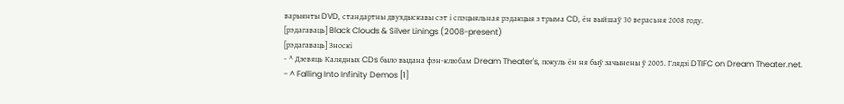варыянты DVD, стандартны двухдыскавы сэт і спэцыяльная рэдакцыя з трыма CD, ён выйшаў 30 верасьня 2008 году.
[рэдагаваць] Black Clouds & Silver Linings (2008-present)
[рэдагаваць] Зноскі
- ^ Дзевяць Калядных CDs было выдана фэн-клюбам Dream Theater's, покуль ён ня быў зачынены ў 2005. Глядзі DTIFC on Dream Theater.net.
- ^ Falling Into Infinity Demos [1]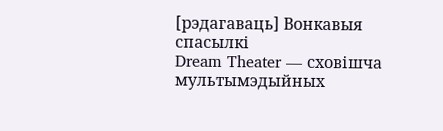[рэдагаваць] Вонкавыя спасылкі
Dream Theater — сховішча мультымэдыйных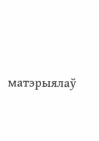матэрыялаў